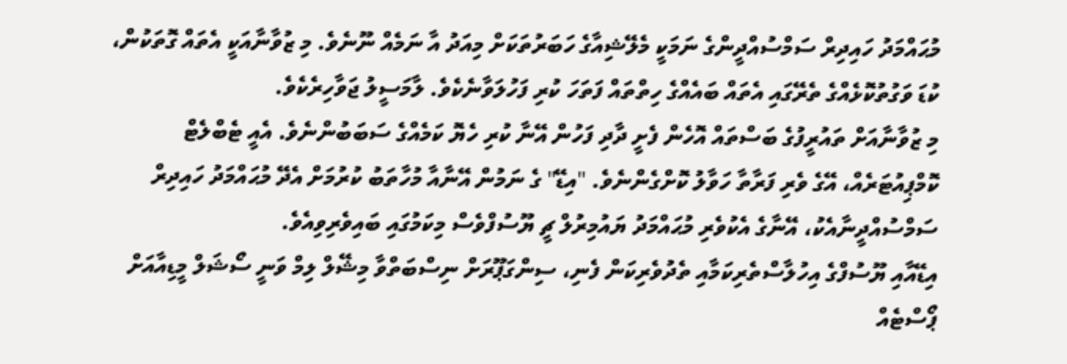މުޙައްމަދު ހައިދިރް ސަމްސުއްދީންގެ ނަމަކީ މެލޭޝިއާގެ ހަބަރުތަކަށް މިއަދު އާ ނަމެއް ނޫނެވެ. މި ޒުވާނާއަކީ އެތައް ގޮތަކުން، ކުޑަ ވަގުތުކޮޅެއްގެ ތެރޭގައި އެތައް ބައެއްގެ ހިތްތައް ފަތަހަ ކުރި ފަހުލަވާނެކެވެ. ލާމަސީލު ޖަވާހިރެކެވެ.
މި ޒުވާނާއަށް ތައުރީފުގެ ބަސްތައް އޮހެން ފެށީ ދާދި ފަހުން އޭނާ ކުރި ހެޔޮ ކަމެއްގެ ސަބަބުންނެވެ. އެއީ ޓެބްލެޓް ކޮމްޕިއުޓަރެއް، އޭގެ ވެރި ފަރާތާ ހަވާލު ކޮށްގެންނެވެ. "އިޑޭ" ގެ ނަމުން އޭނާއާ މުހާތަބު ކުރުމަށް އެދޭ މުޙައްމަދު ހައިދިރް ސަމްސުއްދީނާއެކު، އޭނާގެ އެކުވެރި މުޙައްމަދު ޔައުމިރުލް ޗީ ޔޫސުފްވެސް މިކަމުގައި ބައިވެރިވިއެވެ.
އިޑޭއާއި ޔޫސުފްގެ އިހުލާސްތެރިކަމާއި ތެދުވެރިކަން ފެނި، ސިންގަޕޫރަށް ނިސްބަތްވާ މިޝޭލް ލިމް ވަނީ ސޯޝަލް މީޑިއާއަށް ޕޯސްޓެއް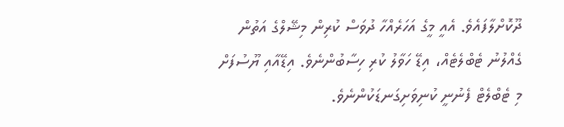ދޫކޮށްލާފައެވެ. އެއީ މީގެ އަހަރެއްހާ ދުވަސް ކުރިން މިޝޭލްގެ އަތުން ގެއްލުނު ޓެބްލެޓެއް، އިޑޭ ހަވާލު ކުރި ހިސާބުންނެވެ. އިޑޭއާއި ޔޫސުފަށް މި ޓެބްލެޓް ފެނުނީ ކުނިވަށިގަނޑަކުންނެވެ.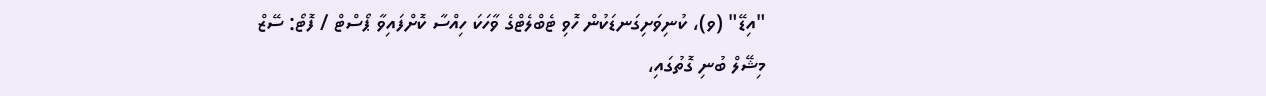"އިޑޭ" (ވ)، ކުނިވަށިގަނޑަކުން ހޮވި ޓެބްލެޓްގެ ވާހަކަ ހިއްސާ ކޮށްފައިވާ ޕޯސްޓް / ފޮޓޯ: ސޭޒް
މިޝޭލް ބުނި ގޮތުގައި،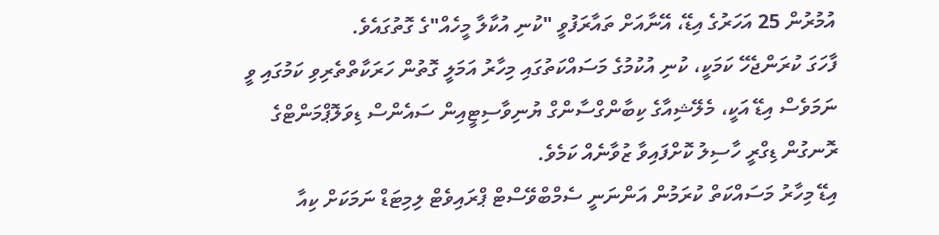އުމުރުން 25 އަހަރުގެ އިޑޭ، އޭނާއަށް ތައާރަފުވީ "ކުނި އުކާލާ މީހެއް"ގެ ގޮތުގައެވެ.
ފާހަގަ ކުރަންޖެހޭ ކަމަކީ، ކުނި އުކުމުގެ މަސައްކަތުގައި މިހާރު އަމަލީ ގޮތުން ހަރަކާތްތެރިވި ކަމުގައި ވީ ނަމަވެސް އިޑޭ އަކީ، މެލޭޝިއާގެ ކިބާންގްސާންގް ޔުނިވާސިޓީއިން ސައެންސް ޑިވަލޮޕްމަންޓްގެ ރޮނގުން ޑިގްރީ ހާސިލު ކޮށްފައިވާ ޒުވާނެއް ކަމެވެ.
އިޑޭ މިހާރު މަސައްކަތް ކުރަމުން އަންނަނީ ސެމްބްވޭސްޓް ޕްރައިވެޓް ލިމިޓަޑް ނަމަކަށް ކިއާ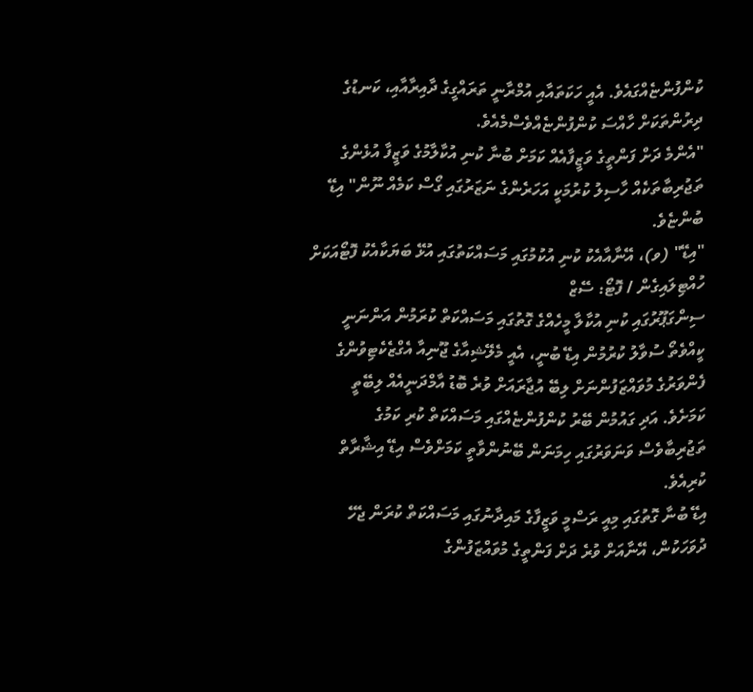ކުންފުންޏެއްގައެވެ. އެއީ ހަކަތައާއި އުމްރާނީ ތަރައްގީގެ ދާއިރާއާއި، ކަނޑުގެ ދިރުންތަކަށް ހާއްސަ ކުންފުންޏެއްވެސްމެއެވެ.
"އެންމެ ދަށް ފަންތީގެ ވަޒީފާއެއް ކަމަށް ބުނާ ކުނި އުކާލާމުގެ ވަޒީފާ އުޅެންގެ ތަޖުރިބާތަކެއް ހާސިލު ކުރުމަކީ އަހަރެންގެ ނަޒަރުގައި ގޯސް ކަމެއް ނޫން" އިޑޭ ބުންޏެވެ.
"އިޑޭ" (ވ)، އޭނާއާއެކު ކުނި އުކުމުގައި މަސައްކަތުގައި އުޅޭ ބަޔަކާއެކު ފޮޓޯއަކަށް ހުއްޓިލައިގެން / ފޮޓޯ: ސޭޒް
ސިންގަޕޫރުގައި ކުނި އުކާލާ މީހެއްގެ ގޮތުގައި މަސައްކަތް ކުރަމުން އަންނަނީ ކީއްވެތޯ ސުވާލު ކުރުމުން އިޑޭ ބުނީ، އެއީ މެލޭޝިއާގެ ޖޫނިއާ އެގްޒެކެޓިވުންގެ ފެންވަރުގެ މުވައްޒަފުންނަށް ލިބޭ އުޖާރައަށް ވުރެ ބޮޑު އާމްދަނީއެއް ލިބޭތީ ކަމަށެވެ. އަދި ގައުމުން ބޭރު ކުންފުންޏެއްގައި މަސައްކަތް ކުރި ކަމުގެ ތަޖުރިބާވެސް ވަނަވަރުގައި ހިމަނަން ބޭނުންވާތީ ކަމަށްވެސް އިޑޭ އިޝާރާތް ކުރިއެވެ.
އިޑޭ ބުނާ ގޮތުގައި މިއީ ރަސްމީ ވަޒީފާގެ މައިދާނުގައި މަސައްކަތް ކުރަން ޖެހޭ ދުވަހަކުން، އޭނާއަށް ވުރެ ދަށް ފަންތީގެ މުވައްޒަފުންގެ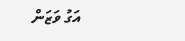އަގު ވަޒަން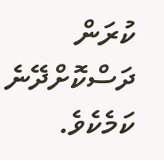ކުރަން ދަސްކޮށްދޭނެ ކަމެކެވެ.